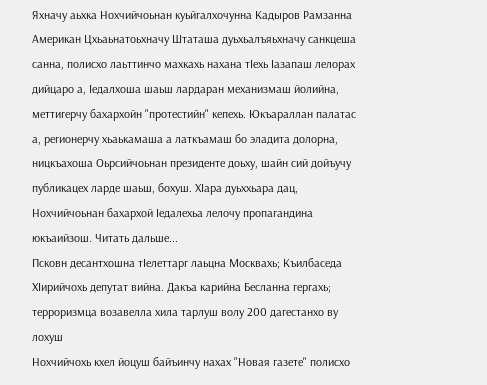Яхначу аьхка Нохчийчоьнан куьйгалхочунна Кадыров Рамзанна Американ Цхьаьнатоьхначу Штаташа дуьхьалъяьхначу санкцеша санна, полисхо лаьттинчо махкахь нахана тIехь Iазапаш лелорах дийцаро а, Iедалхоша шаьш лардаран механизмаш йолийна, меттигерчу бахархойн "протестийн" кепехь. Юкъараллан палатас а, регионерчу хьаькамаша а латкъамаш бо эладита долорна, ницкъахоша Оьрсийчоьнан президенте доьху, шайн сий дойъучу публикацех ларде шаьш, бохуш. ХIара дуьххьара дац, Нохчийчоьнан бахархой Iедалехьа лелочу пропагандина юкъаийзош. Читать дальше...
Псковн десантхошна тIелеттарг лаьцна Москвахь; Къилбаседа ХIирийчохь депутат вийна. Дакъа карийна Бесланна гергахь; терроризмца возавелла хила тарлуш волу 200 дагестанхо ву лохуш
Нохчийчохь кхел йоцуш байъинчу нахах "Новая газете" полисхо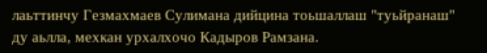лаьттинчу Гезмахмаев Сулимана дийцина тоьшаллаш "туьйранаш" ду аьлла, мехкан урхалхочо Кадыров Рамзана.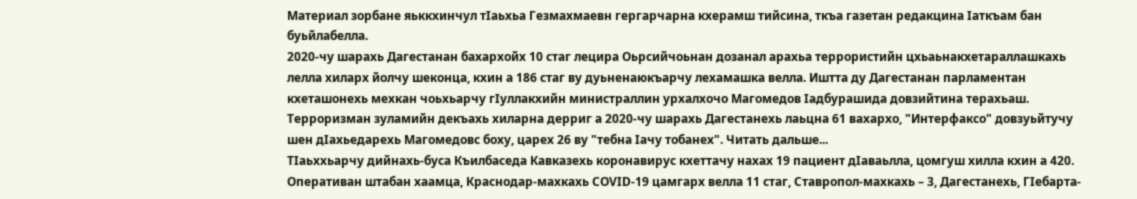Материал зорбане яьккхинчул тIаьхьа Гезмахмаевн гергарчарна кхерамш тийсина, ткъа газетан редакцина Iаткъам бан буьйлабелла.
2020-чу шарахь Дагестанан бахархойх 10 стаг лецира Оьрсийчоьнан дозанал арахьа террористийн цхьаьнакхетараллашкахь лелла хиларх йолчу шеконца, кхин а 186 стаг ву дуьненаюкъарчу лехамашка велла. Иштта ду Дагестанан парламентан кхеташонехь мехкан чоьхьарчу гIуллакхийн министраллин урхалхочо Магомедов Iадбурашида довзийтина терахьаш. Терроризман зуламийн декъахь хиларна дерриг а 2020-чу шарахь Дагестанехь лаьцна 61 вахархо, "Интерфаксо" довзуьйтучу шен дIахьедарехь Магомедовс боху, царех 26 ву "тебна Iачу тобанех". Читать дальше...
ТIаьххьарчу дийнахь-буса Къилбаседа Кавказехь коронавирус кхеттачу нахах 19 пациент дIаваьлла, цомгуш хилла кхин а 420. Оперативан штабан хаамца, Краснодар-махкахь COVID-19 цамгарх велла 11 стаг, Ставропол-махкахь – 3, Дагестанехь, ГIебарта-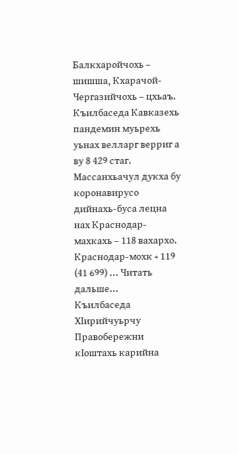Балкхаройчохь – шишша, Кхарачой-Чергазийчохь – цхьаъ. Къилбаседа Кавказехь пандемин муьрехь уьнах велларг верриг а ву 8 429 стаг. Массанхьачул дукха бу коронавирусо дийнахь-буса лецна нах Краснодар-махкахь – 118 вахархо. Краснодар-мохк + 119 (41 699) ... Читать дальше...
Къилбаседа ХIирийчуьрчу Правобережни кIоштахь карийна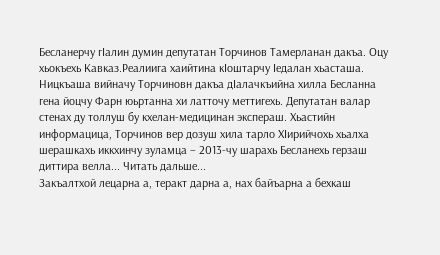Бесланерчу гIалин думин депутатан Торчинов Тамерланан дакъа. Оцу хьокъехь Кавказ.Реалиига хаийтина кIоштарчу Iедалан хьасташа. Ницкъаша вийначу Торчиновн дакъа дIалачкъийна хилла Бесланна гена йоцчу Фарн юьртанна хи латточу меттигехь. Депутатан валар стенах ду толлуш бу кхелан-медицинан экспераш. Хьастийн информацица, Торчинов вер дозуш хила тарло ХIирийчохь хьалха шерашкахь иккхинчу зуламца – 2013-чу шарахь Бесланехь герзаш диттира велла... Читать дальше...
Закъалтхой лецарна а, теракт дарна а, нах байъарна а бехкаш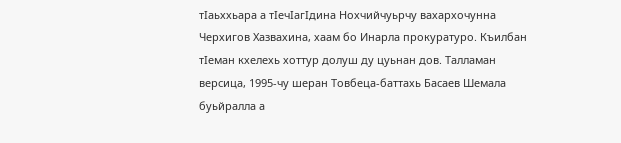тIаьххьара а тIечIагIдина Нохчийчуьрчу вахархочунна Черхигов Хазвахина, хаам бо Инарла прокуратуро. Къилбан тIеман кхелехь хоттур долуш ду цуьнан дов. Талламан версица, 1995-чу шеран Товбеца-баттахь Басаев Шемала буьйралла а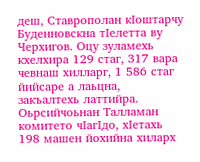деш, Ставрополан кIоштарчу Буденновскна тIелетта ву Черхигов. Оцу зуламехь кхелхира 129 стаг, 317 вара чевнаш хилларг, 1 586 стаг йийсаре а лаьцна, закъалтехь латтийра. Оьрсийчоьнан Талламан комитето чIагIдо, хIетахь 198 машен йохийна хиларх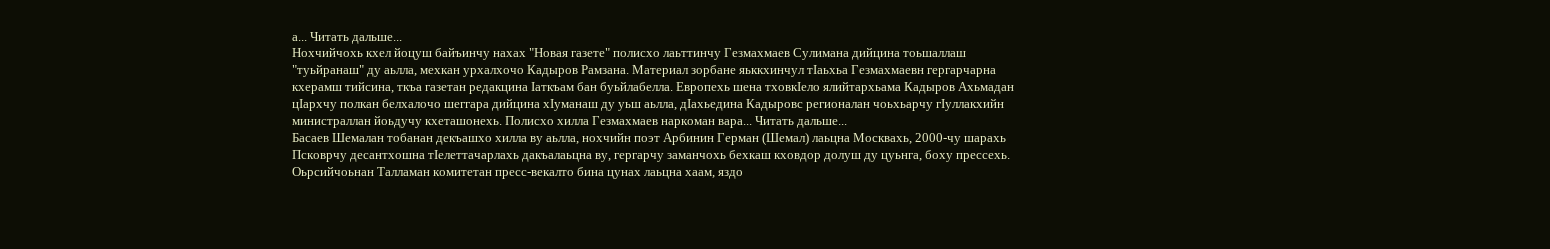а... Читать дальше...
Нохчийчохь кхел йоцуш байъинчу нахах "Новая газете" полисхо лаьттинчу Гезмахмаев Сулимана дийцина тоьшаллаш "туьйранаш" ду аьлла, мехкан урхалхочо Кадыров Рамзана. Материал зорбане яьккхинчул тIаьхьа Гезмахмаевн гергарчарна кхерамш тийсина, ткъа газетан редакцина Iаткъам бан буьйлабелла. Европехь шена тховкIело ялийтархьама Кадыров Ахьмадан цIархчу полкан белхалочо шеггара дийцина хIуманаш ду уьш аьлла, дIахьедина Кадыровс регионалан чоьхьарчу гIуллакхийн министраллан йоьдучу кхеташонехь. Полисхо хилла Гезмахмаев наркоман вара... Читать дальше...
Басаев Шемалан тобанан декъашхо хилла ву аьлла, нохчийн поэт Арбинин Герман (Шемал) лаьцна Москвахь, 2000-чу шарахь Псковрчу десантхошна тIелеттачарлахь дакъалаьцна ву, гергарчу заманчохь бехкаш кховдор долуш ду цуьнга, боху прессехь. Оьрсийчоьнан Талламан комитетан пресс-векалто бина цунах лаьцна хаам, яздо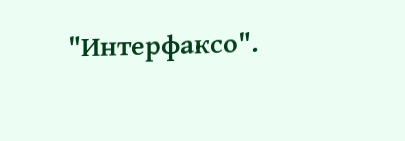"Интерфаксо".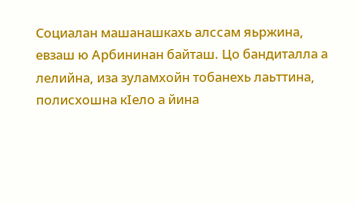Социалан машанашкахь алссам яьржина, евзаш ю Арбининан байташ. Цо бандиталла а лелийна, иза зуламхойн тобанехь лаьттина, полисхошна кIело а йина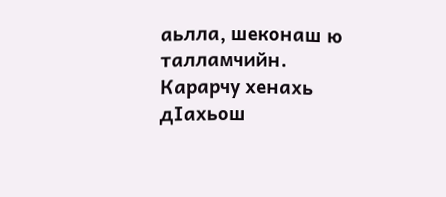аьлла, шеконаш ю талламчийн. Карарчу хенахь дIахьош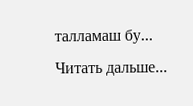талламаш бу... Читать дальше...